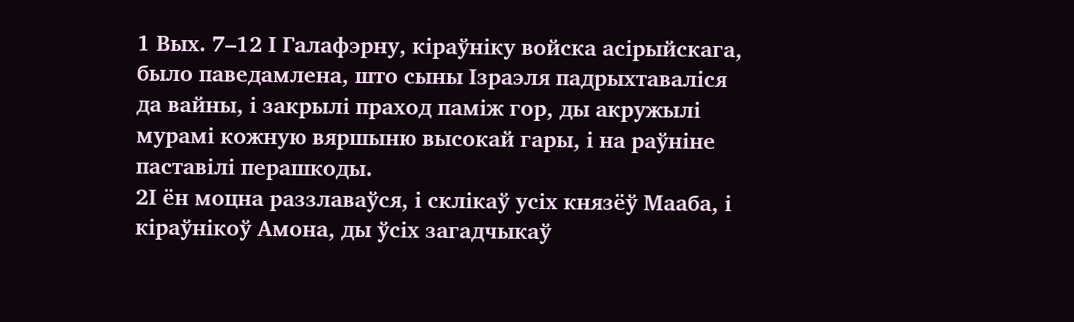1 Вых. 7–12 І Галафэрну, кіраўніку войска асірыйскага, было паведамлена, што сыны Ізраэля падрыхтаваліся да вайны, і закрылі праход паміж гор, ды акружылі мурамі кожную вяршыню высокай гары, і на раўніне паставілі перашкоды.
2І ён моцна раззлаваўся, і склікаў усіх князёў Мааба, і кіраўнікоў Амона, ды ўсіх загадчыкаў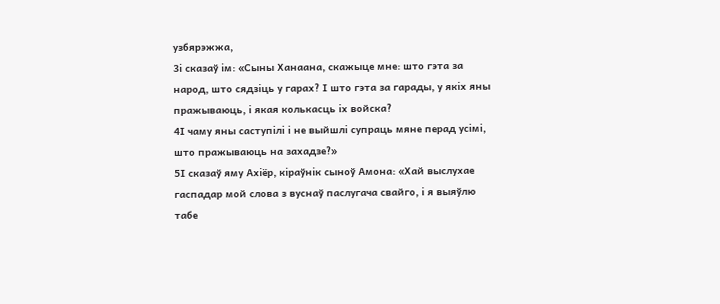узбярэжжа,
3і сказаў ім: «Сыны Ханаана, скажыце мне: што гэта за народ, што сядзіць у гарах? І што гэта за гарады, у якіх яны пражываюць, і якая колькасць іх войска?
4І чаму яны саступілі і не выйшлі супраць мяне перад усімі, што пражываюць на захадзе?»
5І сказаў яму Ахіёр, кіраўнік сыноў Амона: «Хай выслухае гаспадар мой слова з вуснаў паслугача свайго, і я выяўлю табе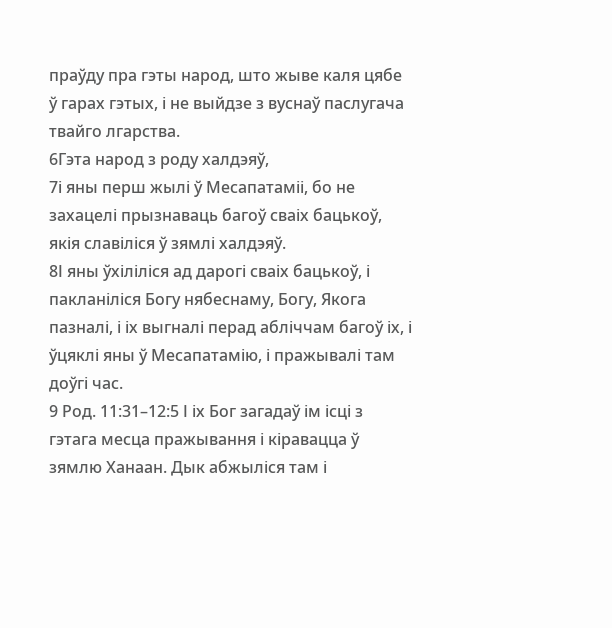праўду пра гэты народ, што жыве каля цябе ў гарах гэтых, і не выйдзе з вуснаў паслугача твайго лгарства.
6Гэта народ з роду халдэяў,
7і яны перш жылі ў Месапатаміі, бо не захацелі прызнаваць багоў сваіх бацькоў, якія славіліся ў зямлі халдэяў.
8І яны ўхіліліся ад дарогі сваіх бацькоў, і пакланіліся Богу нябеснаму, Богу, Якога пазналі, і іх выгналі перад абліччам багоў іх, і ўцяклі яны ў Месапатамію, і пражывалі там доўгі час.
9 Род. 11:31–12:5 І іх Бог загадаў ім ісці з гэтага месца пражывання і кіравацца ў зямлю Ханаан. Дык абжыліся там і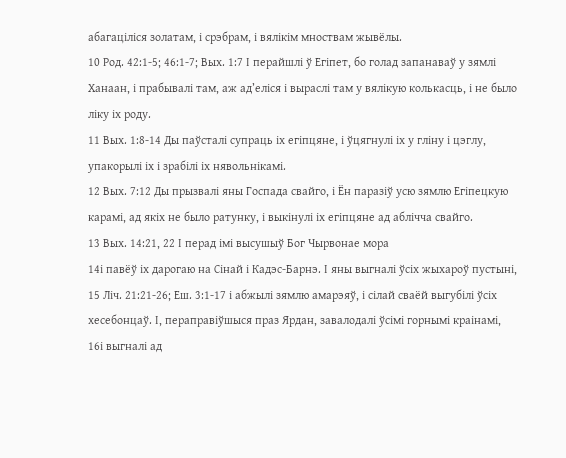абагаціліся золатам, і срэбрам, і вялікім мноствам жывёлы.
10 Род. 42:1-5; 46:1-7; Вых. 1:7 І перайшлі ў Егіпет, бо голад запанаваў у зямлі Ханаан, і прабывалі там, аж ад’еліся і выраслі там у вялікую колькасць, і не было ліку іх роду.
11 Вых. 1:8-14 Ды паўсталі супраць іх егіпцяне, і ўцягнулі іх у гліну і цэглу, упакорылі іх і зрабілі іх нявольнікамі.
12 Вых. 7:12 Ды прызвалі яны Госпада свайго, і Ён паразіў усю зямлю Егіпецкую карамі, ад якіх не было ратунку, і выкінулі іх егіпцяне ад аблічча свайго.
13 Вых. 14:21, 22 І перад імі высушыў Бог Чырвонае мора
14і павёў іх дарогаю на Сінай і Кадэс-Барнэ. І яны выгналі ўсіх жыхароў пустыні,
15 Ліч. 21:21-26; Еш. 3:1-17 і абжылі зямлю амарэяў, і сілай сваёй выгубілі ўсіх хесебонцаў. І, пераправіўшыся праз Ярдан, завалодалі ўсімі горнымі краінамі,
16і выгналі ад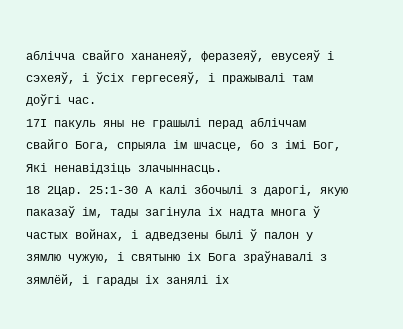аблічча свайго хананеяў, феразеяў, евусеяў і сэхеяў, і ўсіх гергесеяў, і пражывалі там доўгі час.
17І пакуль яны не грашылі перад абліччам свайго Бога, спрыяла ім шчасце, бо з імі Бог, Які ненавідзіць злачыннасць.
18 2Цар. 25:1-30 А калі збочылі з дарогі, якую паказаў ім, тады загінула іх надта многа ў частых войнах, і адведзены былі ў палон у зямлю чужую, і святыню іх Бога зраўнавалі з зямлёй, і гарады іх занялі іх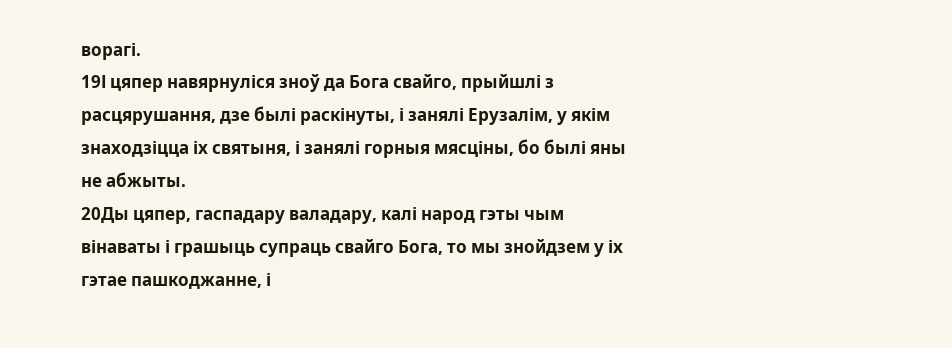ворагі.
19І цяпер навярнуліся зноў да Бога свайго, прыйшлі з расцярушання, дзе былі раскінуты, і занялі Ерузалім, у якім знаходзіцца іх святыня, і занялі горныя мясціны, бо былі яны не абжыты.
20Ды цяпер, гаспадару валадару, калі народ гэты чым вінаваты і грашыць супраць свайго Бога, то мы знойдзем у іх гэтае пашкоджанне, і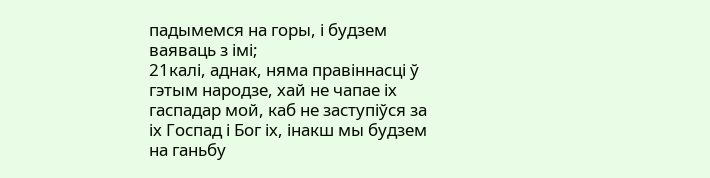падымемся на горы, і будзем ваяваць з імі;
21калі, аднак, няма правіннасці ў гэтым народзе, хай не чапае іх гаспадар мой, каб не заступіўся за іх Госпад і Бог іх, інакш мы будзем на ганьбу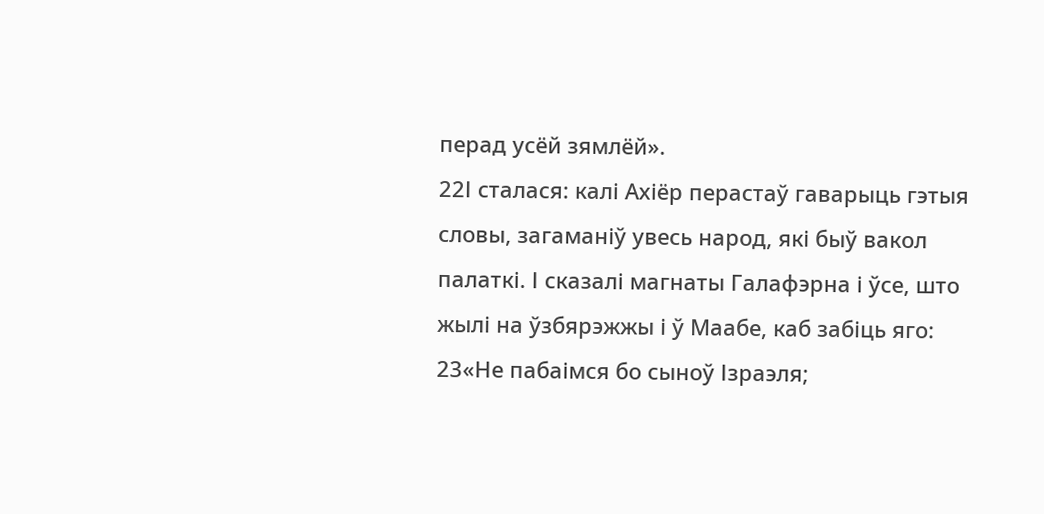перад усёй зямлёй».
22І сталася: калі Ахіёр перастаў гаварыць гэтыя словы, загаманіў увесь народ, які быў вакол палаткі. І сказалі магнаты Галафэрна і ўсе, што жылі на ўзбярэжжы і ў Маабе, каб забіць яго:
23«Не пабаімся бо сыноў Ізраэля;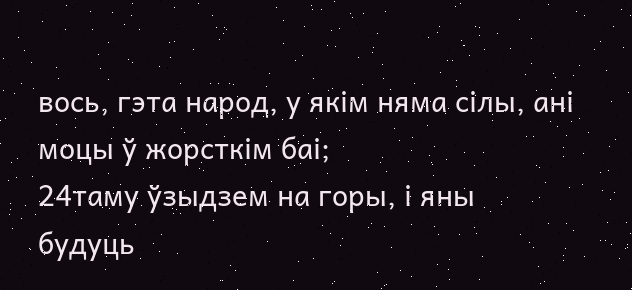вось, гэта народ, у якім няма сілы, ані моцы ў жорсткім баі;
24таму ўзыдзем на горы, і яны будуць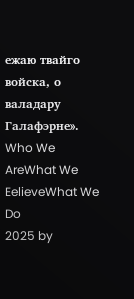ежаю твайго войска, о валадару Галафэрне».
Who We AreWhat We EelieveWhat We Do
2025 by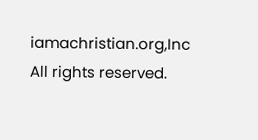iamachristian.org,Inc All rights reserved.